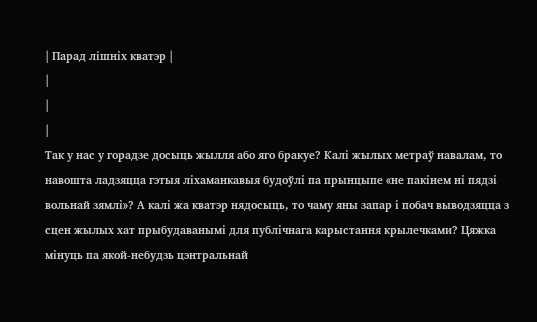| Парад лішніх кватэр |
|
|
|
Так у нас у горадзе досыць жылля або яго бракуе? Калі жылых метраў навалам, то навошта ладзяцца гэтыя ліхаманкавыя будоўлі па прынцыпе «не пакінем ні пядзі вольнай зямлі»? А калі жа кватэр нядосыць, то чаму яны запар і побач выводзяцца з сцен жылых хат прыбудаванымі для публічнага карыстання крылечками? Цяжка мінуць па якой-небудзь цэнтральнай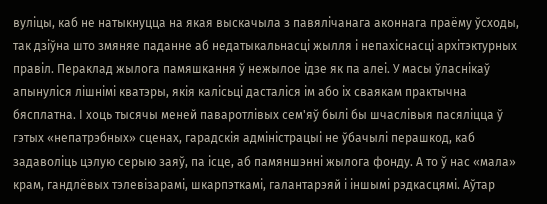вуліцы, каб не натыкнуцца на якая выскачыла з павялічанага аконнага праёму ўсходы, так дзіўна што змяняе паданне аб недатыкальнасці жылля і непахіснасці архітэктурных правіл. Пераклад жылога памяшкання ў нежылое ідзе як па алеі. У масы ўласнікаў апынуліся лішнімі кватэры, якія калісьці дасталіся ім або іх сваякам практычна бясплатна. І хоць тысячы меней паваротлівых сем'яў былі бы шчаслівыя пасяліцца ў гэтых «непатрэбных» сценах, гарадскія адміністрацыі не ўбачылі перашкод, каб задаволіць цэлую серыю заяў, па ісце, аб памяншэнні жылога фонду. А то ў нас «мала» крам, гандлёвых тэлевізарамі, шкарпэткамі, галантарэяй і іншымі рэдкасцямі. Аўтар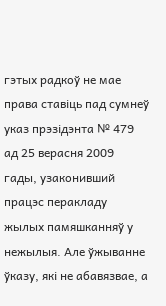гэтых радкоў не мае права ставіць пад сумнеў указ прэзідэнта № 479 ад 25 верасня 2009 гады, узаконивший працэс перакладу жылых памяшканняў у нежылыя. Але ўжыванне ўказу, які не абавязвае, а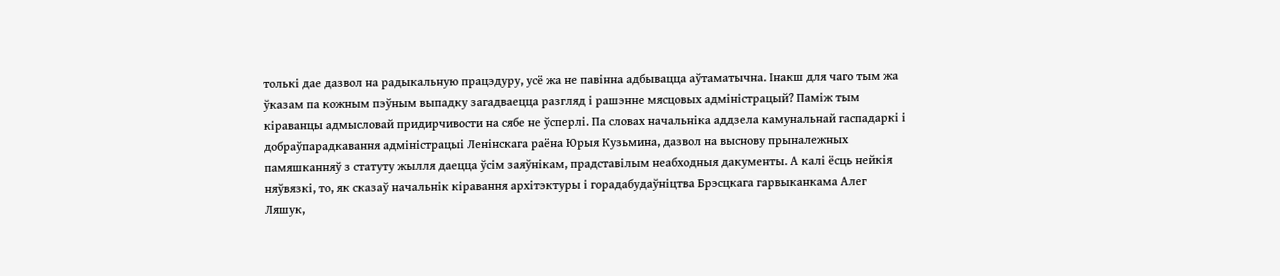толькі дае дазвол на радыкальную працэдуру, усё жа не павінна адбывацца аўтаматычна. Інакш для чаго тым жа ўказам па кожным пэўным выпадку загадваецца разгляд і рашэнне мясцовых адміністрацый? Паміж тым кіраванцы адмысловай придирчивости на сябе не ўсперлі. Па словах начальніка аддзела камунальнай гаспадаркі і добраўпарадкавання адміністрацыі Ленінскага раёна Юрыя Кузьмина, дазвол на выснову прыналежных памяшканняў з статуту жылля даецца ўсім заяўнікам, прадставілым неабходныя дакументы. А калі ёсць нейкія няўвязкі, то, як сказаў начальнік кіравання архітэктуры і горадабудаўніцтва Брэсцкага гарвыканкама Алег Ляшук,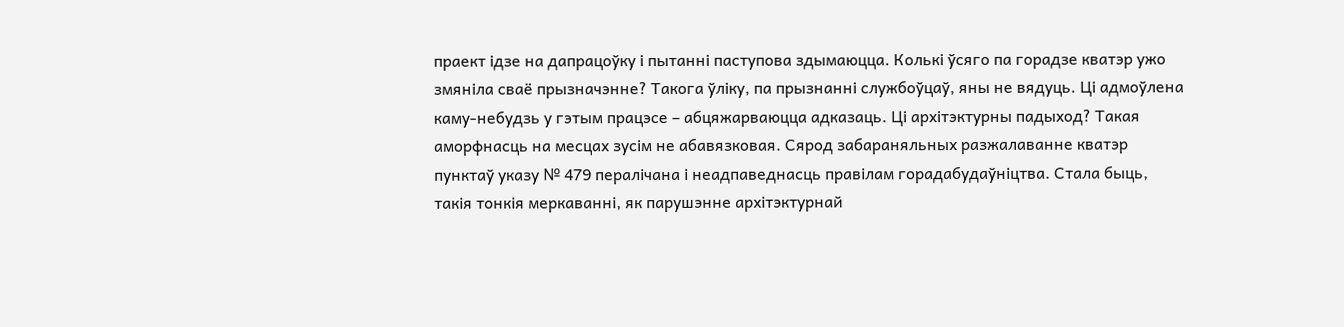праект ідзе на дапрацоўку і пытанні паступова здымаюцца. Колькі ўсяго па горадзе кватэр ужо змяніла сваё прызначэнне? Такога ўліку, па прызнанні службоўцаў, яны не вядуць. Ці адмоўлена каму-небудзь у гэтым працэсе – абцяжарваюцца адказаць. Ці архітэктурны падыход? Такая аморфнасць на месцах зусім не абавязковая. Сярод забараняльных разжалаванне кватэр пунктаў указу № 479 пералічана і неадпаведнасць правілам горадабудаўніцтва. Стала быць, такія тонкія меркаванні, як парушэнне архітэктурнай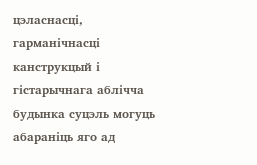цэласнасці, гарманічнасці канструкцый і гістарычнага аблічча будынка суцэль могуць абараніць яго ад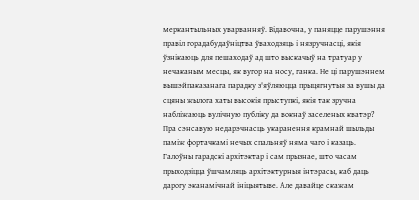меркантыльных уварванняў. Відавочна, у паняцце парушэння правіл горадабудаўніцтва ўваходзяць і нязручнасці, якія ўзнікаюць для пешаходаў ад што выскачыў на тратуар у нечаканым месцы, як вугор на носу, ганка. Не ці парушэннем вышэйпаказанага парадку з'яўляюцца прыцягнутыя за вушы да сцяны жылога хаты высокія прыступкі, якія так зручна набліжаюць вулічную публіку да вокнаў заселеных кватэр? Пра сэнсавую недарэчнасць укаранення крамнай шыльды паміж фортачкамі нечых спальняў няма чаго і казаць. Галоўны гарадскі архітэктар і сам прызнае, што часам прыходзіцца ўшчамляць архітэктурныя інтэрасы, каб даць дарогу эканамічнай ініцыятыве. Але давайце скажам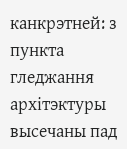канкрэтней: з пункта гледжання архітэктуры высечаны пад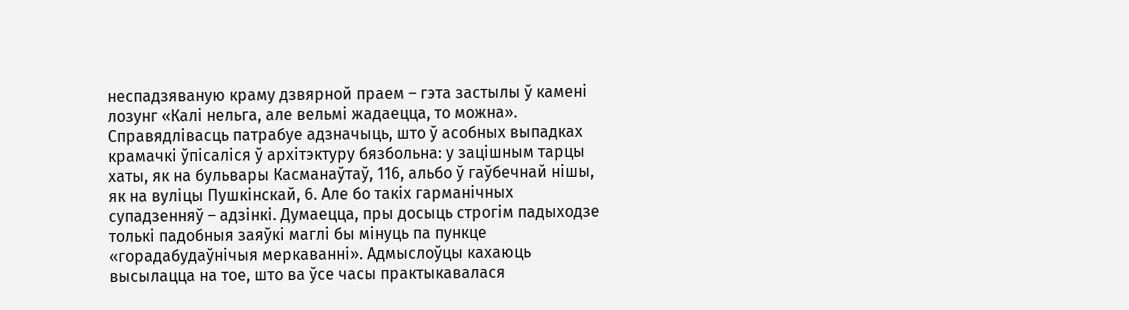неспадзяваную краму дзвярной праем – гэта застылы ў камені лозунг «Калі нельга, але вельмі жадаецца, то можна». Справядлівасць патрабуе адзначыць, што ў асобных выпадках крамачкі ўпісаліся ў архітэктуру бязбольна: у зацішным тарцы хаты, як на бульвары Касманаўтаў, 116, альбо ў гаўбечнай нішы, як на вуліцы Пушкінскай, 6. Але бо такіх гарманічных супадзенняў – адзінкі. Думаецца, пры досыць строгім падыходзе толькі падобныя заяўкі маглі бы мінуць па пункце «горадабудаўнічыя меркаванні». Адмыслоўцы кахаюць высылацца на тое, што ва ўсе часы практыкавалася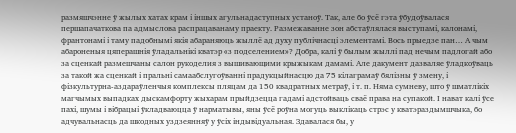размяшчэнне ў жылых хатах крам і іншых агульнадаступных устаноў. Так, але бо ўсё гэта ўбудоўвалася першапачаткова па адмыслова распрацаванаму праекту. Размежаванне зон абстаўлялася выступамі, калонамі, франтонамі і таму падобнымі якія абараняюць жыллё ад духу публічнасці элементамі. Вось прыедзе пан… А чым абароненыя цяперашнія ўладальнікі кватэр «з подселением»? Добра, калі ў былым жыллі пад нечым падлогай або за сценкай размешчаны салон рукоделия з вышивающими крыжыкам дамамі. Але дакумент дазваляе ўладкоўваць за такой жа сценкай і пральні самаабслугоўванні прадукцыйнасцю да 75 кілаграмаў бялізны ў змену, і фізкультурна-аздараўленчыя комплексы пляцам да 150 квадратных метраў, і т. п. Няма сумневу, што ў шматлікіх магчымых выпадках дыскамфорту жыхарам прыйдзецца гадамі адстойваць сваё права на супакой. І нават калі ўсе пахі, шумы і вібрацыі ўкладваюцца ў нарматывы, яны ўсё роўна могуць выклікаць стрэс у кватэраздымшчыка, бо адчувальнасць да шкодных уздзеянняў у ўсіх індывідуальная. Здавалася бы, у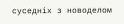суседніх з новоделом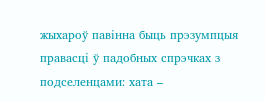жыхароў павінна быць прэзумпцыя правасці ў падобных спрэчках з подселенцами: хата –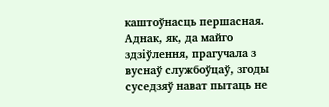каштоўнасць першасная. Аднак, як, да майго здзіўлення, прагучала з вуснаў службоўцаў, згоды суседзяў нават пытаць не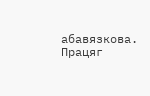абавязкова. Працяг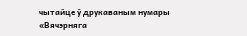чытайце ў друкаваным нумары «Вячэрняга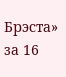Брэста» за 16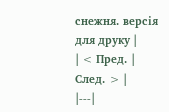снежня. версія для друку |
| < Пред. | След. > |
|---|